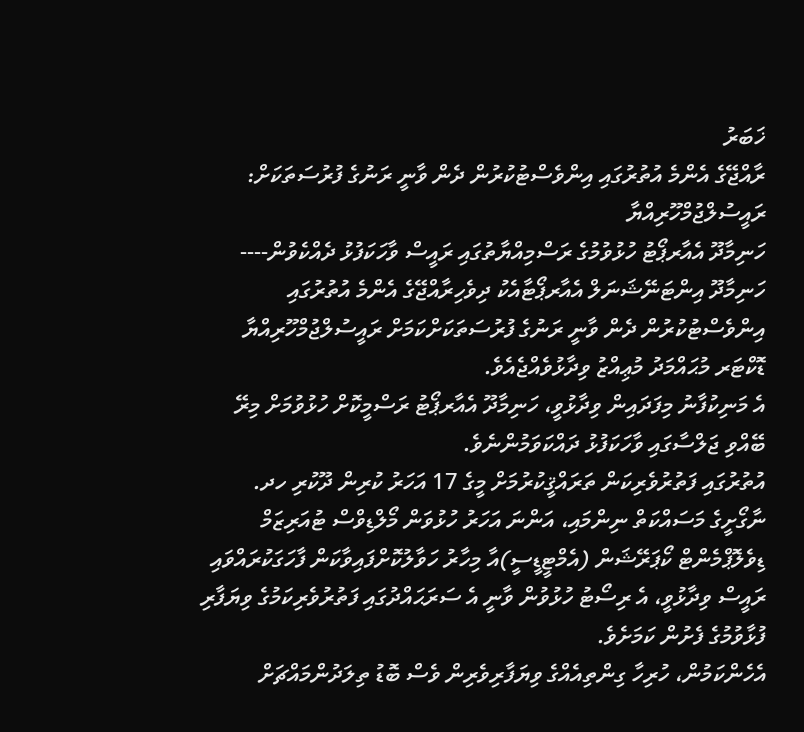ޚަބަރު
ރާއްޖޭގެ އެންމެ އުތުރުގައި އިންވެސްޓުކުރުން ދެން ވާނީ ރަނުގެ ފުރުސަތަކަށް: ރައީސުލްޖުމްހޫރިއްޔާ
ހަނިމާދޫ އެއާރޕޯޓު ހުޅުވުމުގެ ރަސްމިއްޔާތުގައި ރައީސް ވާހަކަފުޅު ދެއްކެވުން----
ހަނިމާދޫ އިންޓަނޭޝަނަލް އެއާރޕޯޓާއެކު ދިވެހިރާއްޖޭގެ އެންމެ އުތުރުގައި އިންވެސްޓުކުރުން ދެން ވާނީ ރަނުގެ ފުރުސަތަކަށްކަމަށް ރައީސުލްޖުމްހޫރިއްޔާ ޑޮކްޓަރ މުޙައްމަދު މުޢިއްޒު ވިދާޅުވެއްޖެއެވެ.
އެ މަނިކުފާނު މިފަދައިން ވިދާޅުވީ، ހަނިމާދޫ އެއާރޕޯޓު ރަސްމީކޮށް ހުޅުވުމަށް މިރޭ ބޭއްވި ޖަލްސާގައި ވާހަކަފުޅު ދައްކަވަމުންނެވެ.
އުތުރުގައި ފަތުރުވެރިކަން ތަރައްޤީކުރުމަށް މީގެ 17 އަހަރު ކުރިން ދޫކުރި ހދ. ނާގޯށީގެ މަސައްކަތް ނިންމައި، އަންނަ އަހަރު ހުޅުވަން މޯލްޑިވްސް ޓުއަރިޒަމް ޑިވެލޮޕްމެންޓް ކޯޕަރޭޝަން (އެމްޓީޑީސީ)އާ މިހާރު ހަވާލުކޮށްފައިވާކަން ފާހަގަކުރައްވައި ރައީސް ވިދާޅުވީ، އެ ރިސޯޓު ހުޅުވުން ވާނީ އެ ސަރަޙައްދުގައި ފަތުރުވެރިކަމުގެ ވިޔަފާރި ފުޅާވުމުގެ ފެށުން ކަމަށެވެ.
އެހެންކަމުން، ހުރިހާ ގިންތިއެއްގެ ވިޔަފާރިވެރިން ވެސް ބޮޑު ތިލަދުންމައްޗަށް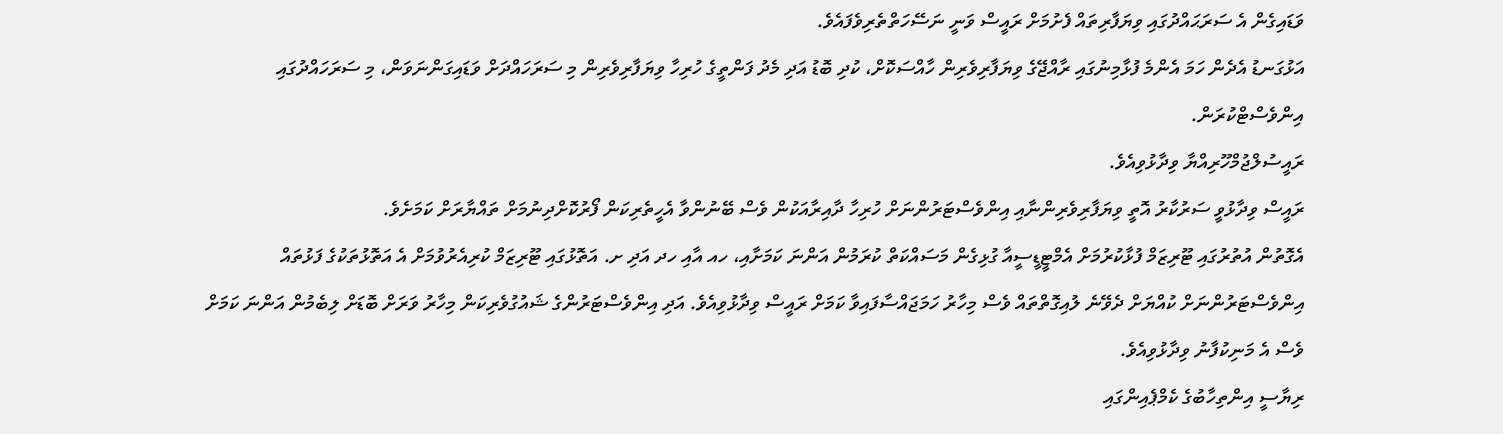ވަޑައިގެން އެ ސަރަޙައްދުގައި ވިޔަފާރިތައް ފެށުމަށް ރައީސް ވަނީ ނަސޭހަތްތެރިވެފައެވެ.
އަޅުގަނޑު އެދެން ހަމަ އެންމެ ފުޅާމިނުގައި ރާއްޖޭގެ ވިޔަފާރިވެރިން ހާއްސަކޮށް، ކުދި ބޮޑު އަދި މެދު ފަންތީގެ ހުރިހާ ވިޔަފާރިވެރިން މި ސަރަހައްދަށް ވަޑައިގަންނަވަން، މި ސަރަހައްދުގައި އިންވެސްޓްކުރަން.
ރައީސުލްޖުމްހޫރިއްޔާ ވިދާޅުވިއެވެ.
ރައީސް ވިދާޅުވީ ސަރުކާރު އޮތީ ވިޔަފާރިވެރިންނާއި އިންވެސްޓަރުންނަށް ހުރިހާ ދާއިރާއަކުން ވެސް ބޭނުންވާ އެހީތެރިކަން ފޯރުކޮށްދިނުމަށް ތައްޔާރަށް ކަމަށެވެ.
އެގޮތުން އުތުރުގައި ޓޫރިޒަމް ފުޅާކުރުމަށް އެމްޓީޑީސީއާ ގުޅިގެން މަސައްކަތް ކުރަމުން އަންނަ ކަމަށާއި، ހއ އާއި ހދ އަދި ށ. އަތޮޅުގައި ޓޫރިޒަމް ކުރިއެރުވުމަށް އެ އަތޮޅުތަކުގެ ފަޅުތައް އިންވެސްޓަރުންނަށް ކުއްޔަށް ދެވޭނެ ލުއިގޮތްތައް ވެސް މިހާރު ހަމަޖައްސާފައިވާ ކަމަށް ރައީސް ވިދާޅުވިއެވެ. އަދި އިންވެސްޓަރުންގެ ޝައުގުވެރިކަން މިހާރު ވަރަށް ބޮޑަށް ލިބެމުން އަންނަ ކަމަށް ވެސް އެ މަނިކުފާނު ވިދާޅުވިއެވެ.
ރިޔާސީ އިންތިހާބުގެ ކެމްޕެއިންގައި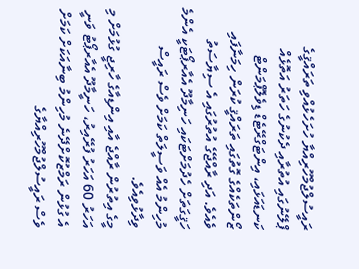ރައީސުލްޖުމްހޫރިއްޔާ ހުށަހެޅުއްވި ތަރައްޤީގެ ޕްލޭނުގައި އުތުރާއި ދެކުނުގެ ހަތަރު އަތޮޅެއް ކަނޑައަޅައި، އިންޓަގްރޭޓެޑް ޑިވެލޮޕްމަންޓް ޒޯންތަކެއްގެ ގޮތުގައި ތަރައްޤީ ކުރަން ހިމަނާފައި ވެއެވެ. އަދި ރާއްޖޭގެ އުތުރުގައި އެ ސިޔާސަތު ހަޤީގަތަށް ހެދުމަށްޓަކައި ހަނިމާދޫ އެއާރޕޯޓަކީ އެންމެ މުހިންމު އެއް ވަސީލަތް ކަމަށް ވެސް ރައީސް ވިދާޅުވިއެވެ.
މީގެ އިތުރުން ރާއްޖެ އާއި އިންޑިއާގެ ހާރިޖީ ގުޅުމަށް މި އަހަރު 60 އަހަރު ފުރޭއިރު، ހަނީމާދޫ އެއާރޕޯޓު ވަނީ އެ ގުޅުން ރަމްޒުކޮށްދޭނެ މުހިންމު ބިނާއަކަށް ކަމަށް ވެސް ރައީސުލްޖުމްހޫރިއްޔާގެ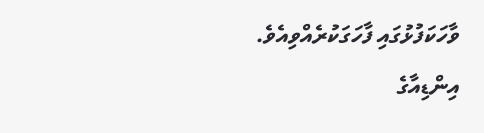ވާހަކަފުޅުގައި ފާހަގަކުރެއްވިއެވެ.
އިންޑިއާގެ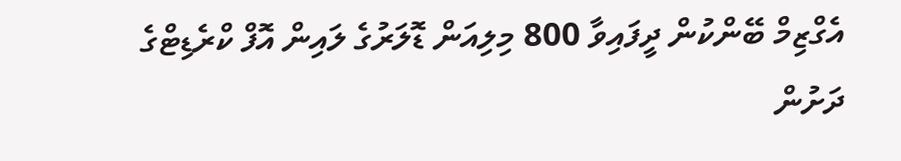އެގްޒިމް ބޭންކުން ދީފައިވާ 800 މިލިއަން ޑޮލަރުގެ ލައިން އޮފް ކްރެޑިޓްގެ ދަށުން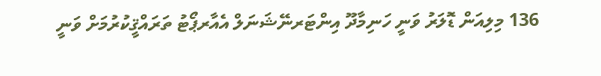136 މިލިއަން ޑޮލަރު ވަނީ ހަނިމާދޫ އިންޓަރނޭޝަނަލް އެއާރޕޯޓު ތަރައްޤީކުރުމަށް ވަނީ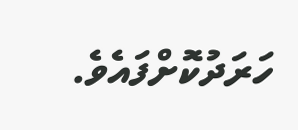ހަރަދުކޮށްފައެވެ.